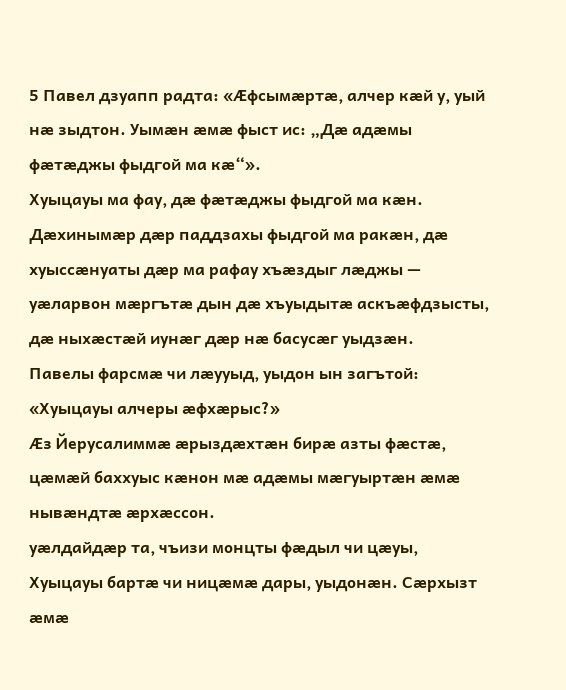5 Павел дзуапп радта: «Ӕфсымӕртӕ, алчер кӕй у, уый нӕ зыдтон. Уымӕн ӕмӕ фыст ис: „Дӕ адӕмы фӕтӕджы фыдгой ма кӕ“».
Хуыцауы ма фау, дӕ фӕтӕджы фыдгой ма кӕн.
Дӕхинымӕр дӕр паддзахы фыдгой ма ракӕн, дӕ хуыссӕнуаты дӕр ма рафау хъӕздыг лӕджы — уӕларвон мӕргътӕ дын дӕ хъуыдытӕ аскъӕфдзысты, дӕ ныхӕстӕй иунӕг дӕр нӕ басусӕг уыдзӕн.
Павелы фарсмӕ чи лӕууыд, уыдон ын загътой: «Хуыцауы алчеры ӕфхӕрыс?»
Ӕз Йерусалиммӕ ӕрыздӕхтӕн бирӕ азты фӕстӕ, цӕмӕй баххуыс кӕнон мӕ адӕмы мӕгуыртӕн ӕмӕ нывӕндтӕ ӕрхӕссон.
уӕлдайдӕр та, чъизи монцты фӕдыл чи цӕуы, Хуыцауы бартӕ чи ницӕмӕ дары, уыдонӕн. Сӕрхызт ӕмӕ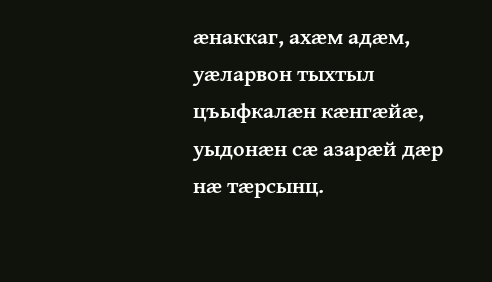ӕнаккаг, ахӕм адӕм, уӕларвон тыхтыл цъыфкалӕн кӕнгӕйӕ, уыдонӕн сӕ азарӕй дӕр нӕ тӕрсынц.